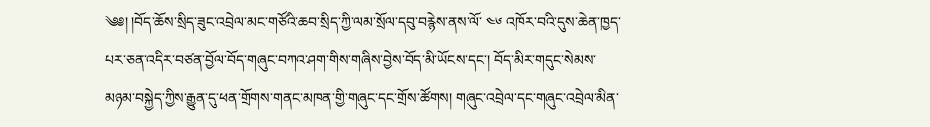༄༅། །བོད་ཆོས་སྲིད་ཟུང་འབྲེལ་མང་གཙོའི་ཆབ་སྲིད་ཀྱི་ལམ་སྲོལ་དབུ་བརྙེས་ནས་ལོ་ ༤༦ འཁོར་བའི་དུས་ཆེན་ཁྱད་པར་ཅན་འདིར་བཙན་བྱོལ་བོད་གཞུང་བཀའ་ཤག་གིས་གཞིས་བྱེས་བོད་མི་ཡོངས་དང་། བོད་མིར་གདུང་སེམས་མཉམ་བསྐྱེད་ཀྱིས་རྒྱུན་དུ་ཕན་གྲོགས་གནང་མཁན་གྱི་གཞུང་དང་གྲོས་ཚོགས། གཞུང་འབྲེལ་དང་གཞུང་འབྲེལ་མིན་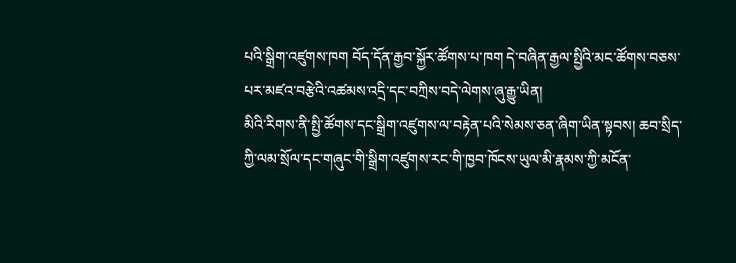པའི་སྒྲིག་འཛུགས་ཁག བོད་དོན་རྒྱབ་སྐྱོར་ཚོགས་པ་ཁག དེ་བཞིན་རྒྱལ་སྤྱིའི་མང་ཚོགས་བཅས་པར་མཛའ་བརྩེའི་འཚམས་འདྲི་དང་བཀྲིས་བདེ་ལེགས་ཞུ་རྒྱུ་ཡིན།
མིའི་རིགས་ནི་སྤྱི་ཚོགས་དང་སྒྲིག་འཛུགས་ལ་བརྟེན་པའི་སེམས་ཅན་ཞིག་ཡིན་སྟབས། ཆབ་སྲིད་ཀྱི་ལམ་སྲོལ་དང་གཞུང་གི་སྒྲིག་འཛུགས་རང་གི་ཁྱབ་ཁོངས་ཡུལ་མི་རྣམས་ཀྱི་མངོན་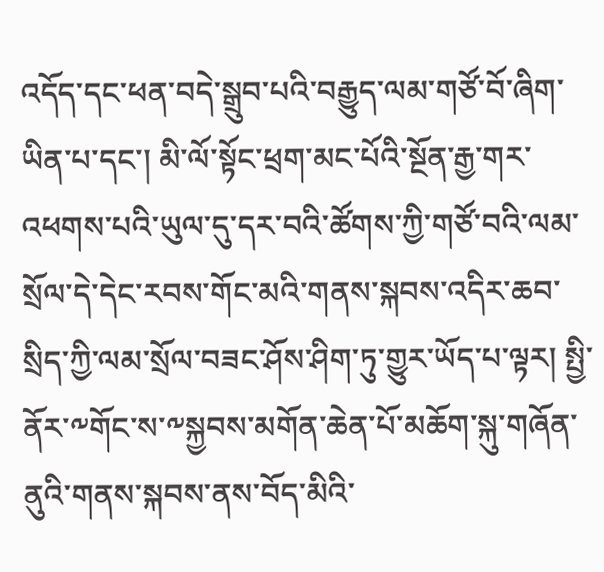འདོད་དང་ཕན་བདེ་སྒྲུབ་པའི་བརྒྱུད་ལམ་གཙོ་བོ་ཞིག་ཡིན་པ་དང་། མི་ལོ་སྟོང་ཕྲག་མང་པོའི་སྔོན་རྒྱ་གར་འཕགས་པའི་ཡུལ་དུ་དར་བའི་ཚོགས་ཀྱི་གཙོ་བའི་ལམ་སྲོལ་དེ་དེང་རབས་གོང་མའི་གནས་སྐབས་འདིར་ཆབ་སྲིད་ཀྱི་ལམ་སྲོལ་བཟང་ཤོས་ཤིག་ཏུ་གྱུར་ཡོད་པ་ལྟར། སྤྱི་ནོར་༸གོང་ས་༸སྐྱབས་མགོན་ཆེན་པོ་མཆོག་སྐུ་གཞོན་ནུའི་གནས་སྐབས་ནས་བོད་མིའི་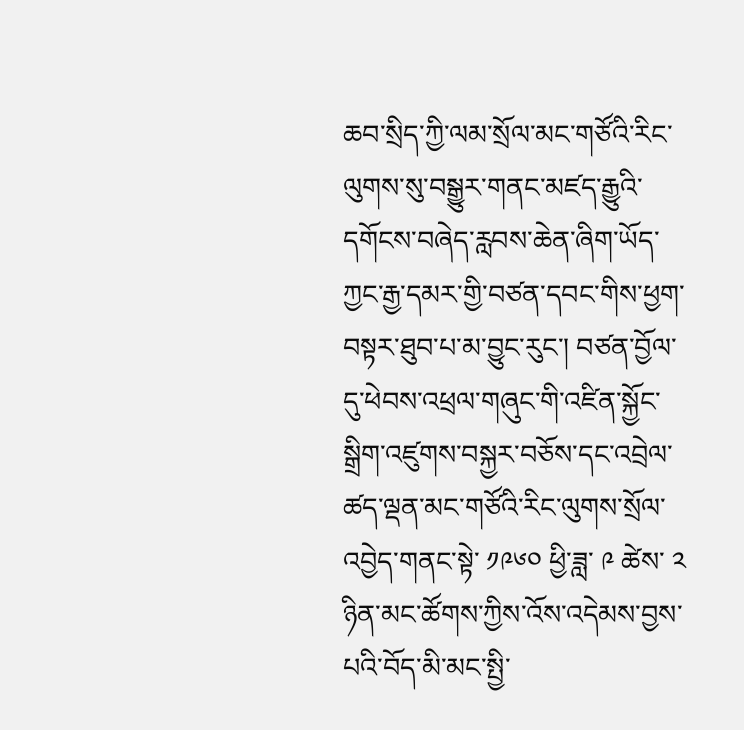ཆབ་སྲིད་ཀྱི་ལམ་སྲོལ་མང་གཙོའི་རིང་ལུགས་སུ་བསྒྱུར་གནང་མཛད་རྒྱུའི་དགོངས་བཞེད་རླབས་ཆེན་ཞིག་ཡོད་ཀྱང་རྒྱ་དམར་གྱི་བཙན་དབང་གིས་ཕྱག་བསྟར་ཐུབ་པ་མ་བྱུང་རུང་། བཙན་བྱོལ་དུ་ཕེབས་འཕྲལ་གཞུང་གི་འཛིན་སྐྱོང་སྒྲིག་འཛུགས་བསྐྱར་བཅོས་དང་འབྲེལ་ཚད་ལྡན་མང་གཙོའི་རིང་ལུགས་སྲོལ་འབྱེད་གནང་སྟེ་ ༡༩༦༠ ཕྱི་ཟླ་ ༩ ཚེས་ ༢ ཉིན་མང་ཚོགས་ཀྱིས་འོས་འདེམས་བྱས་པའི་བོད་མི་མང་སྤྱི་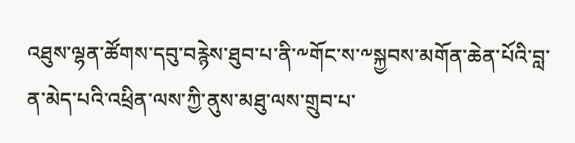འཐུས་ལྷན་ཚོགས་དབུ་བརྙེས་ཐུབ་པ་ནི་༸གོང་ས་༸སྐྱབས་མགོན་ཆེན་པོའི་བླ་ན་མེད་པའི་འཕྲིན་ལས་ཀྱི་ནུས་མཐུ་ལས་གྲུབ་པ་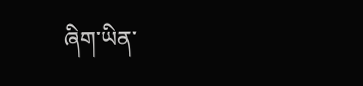ཞིག་ཡིན་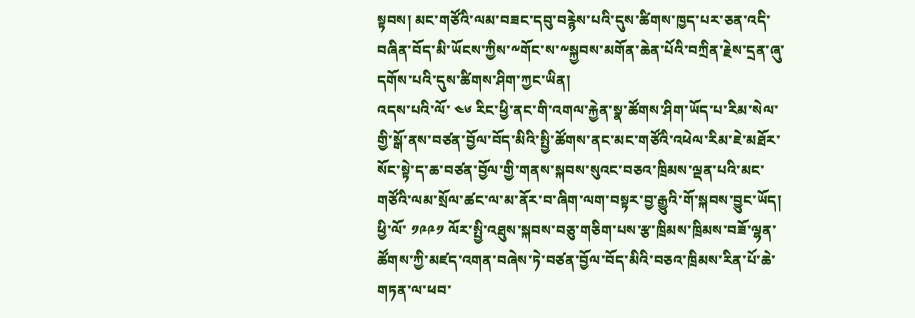སྟབས། མང་གཙོའི་ལམ་བཟང་དབུ་བརྙེས་པའི་དུས་ཚིགས་ཁྱད་པར་ཅན་འདི་བཞིན་བོད་མི་ཡོངས་ཀྱིས་༸གོང་ས་༸སྐྱབས་མགོན་ཆེན་པོའི་བཀྲིན་རྗེས་དྲན་ཞུ་དགོས་པའི་དུས་ཚིགས་ཤིག་ཀྱང་ཡིན།
འདས་པའི་ལོ་ ༤༦ རིང་ཕྱི་ནང་གི་འགལ་རྐྱེན་སྣ་ཚོགས་ཤིག་ཡོད་པ་རིམ་སེལ་གྱི་སྒོ་ནས་བཙན་བྱོལ་བོད་མིའི་སྤྱི་ཚོགས་ནང་མང་གཙོའི་འཕེལ་རིམ་ཇེ་མཐོར་སོང་སྟེ་ད་ཆ་བཙན་བྱོལ་གྱི་གནས་སྐབས་སུའང་བཅའ་ཁྲིམས་ལྡན་པའི་མང་གཙོའི་ལམ་སྲོལ་ཚང་ལ་མ་ནོར་བ་ཞིག་ལག་བསྟར་བྱ་རྒྱུའི་གོ་སྐབས་བྱུང་ཡོད། ཕྱི་ལོ་ ༡༩༩༡ ལོར་སྤྱི་འཐུས་སྐབས་བཅུ་གཅིག་པས་རྩ་ཁྲིམས་ཁྲིམས་བཟོ་ལྷན་ཚོགས་ཀྱི་མཛད་འགན་བཞེས་ཏེ་བཙན་བྱོལ་བོད་མིའི་བཅའ་ཁྲིམས་རིན་པོ་ཆེ་གཏན་ལ་ཕབ་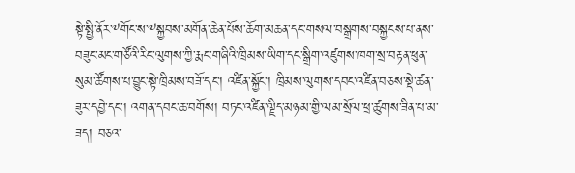སྟེ་སྤྱི་ནོར་༸གོང་ས་༸སྐྱབས་མགོན་ཆེན་པོས་ཆོག་མཆན་དང་གསལ་བསྒྲགས་བསྐྱངས་པ་ནས་བཟུང་མང་གཙོའི་རིང་ལུགས་ཀྱི་རྨང་གཞིའི་ཁྲིམས་ཡིག་དང་སྒྲིག་འཛུགས་ཁག་སྲ་བརྟན་ཕུན་སུམ་ཚོགས་པ་བྱུང་སྟེ་ཁྲིམས་བཟོ་དང་། འཛིན་སྐྱོང་། ཁྲིམས་ལུགས་དབང་འཛིན་བཅས་སྡེ་ཚན་ཟུར་དབྱེ་དང་། འགན་དབང་ཆ་བགོས། བཏང་འཛིན་ལྗིད་མཉམ་གྱི་ལམ་སྲོལ་ཕྲ་ཚུགས་ཟིན་པ་མ་ཟད། བཅའ་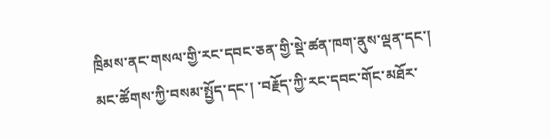ཁྲིམས་ནང་གསལ་གྱི་རང་དབང་ཅན་གྱི་སྡེ་ཚན་ཁག་ནུས་ལྡན་དང་། མང་ཚོགས་ཀྱི་བསམ་སྤྱོད་དང་། ་བརྗོད་ཀྱི་རང་དབང་གོང་མཐོར་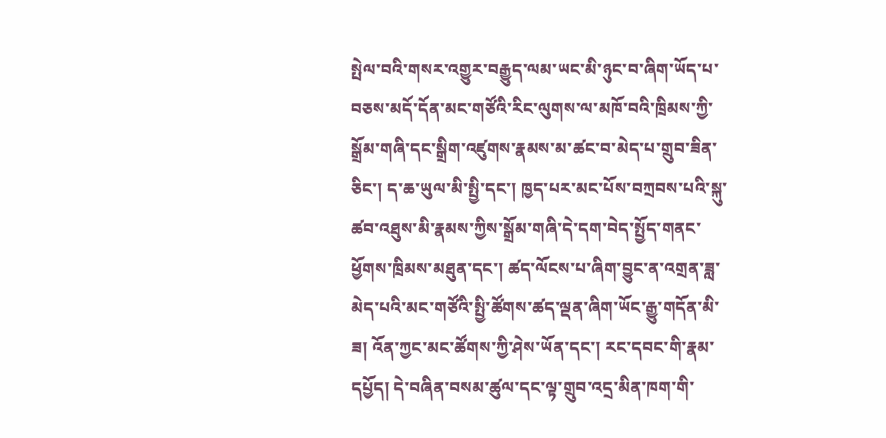སྤེལ་བའི་གསར་འགྱུར་བརྒྱུད་ལམ་ཡང་མི་ཉུང་བ་ཞིག་ཡོད་པ་བཅས་མདོ་དོན་མང་གཙོའི་རིང་ལུགས་ལ་མཁོ་བའི་ཁྲིམས་ཀྱི་སྒྲོམ་གཞི་དང་སྒྲིག་འཛུགས་རྣམས་མ་ཚང་བ་མེད་པ་གྲུབ་ཟིན་ཅིང་། ད་ཆ་ཡུལ་མི་སྤྱི་དང་། ཁྱད་པར་མང་པོས་བཀྲབས་པའི་སྐུ་ཚབ་འཐུས་མི་རྣམས་ཀྱིས་སྒྲོམ་གཞི་དེ་དག་བེད་སྤྱོད་གནང་ཕྱོགས་ཁྲིམས་མཐུན་དང་། ཚད་ལོངས་པ་ཞིག་བྱུང་ན་འགྲན་ཟླ་མེད་པའི་མང་གཙོའི་སྤྱི་ཚོགས་ཚད་ལྡན་ཞིག་ཡོང་རྒྱུ་གདོན་མི་ཟ། འོན་ཀྱང་མང་ཚོགས་ཀྱི་ཤེས་ཡོན་དང་། རང་དབང་གི་རྣམ་དཔྱོད། དེ་བཞིན་བསམ་ཚུལ་དང་ལྟ་གྲུབ་འདྲ་མིན་ཁག་གི་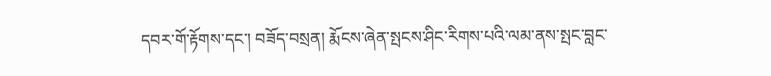དབར་གོ་རྟོགས་དང་། བཟོད་བསྲན། རྨོངས་ཞེན་སྤངས་ཤིང་རིགས་པའི་ལམ་ནས་སྤང་བླང་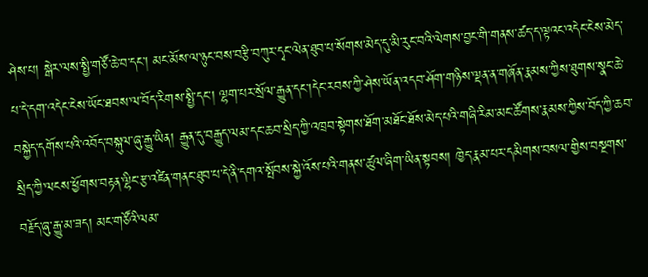ཤེས་པ། སྒེར་ལས་སྤྱི་གཙོ་ཆེ་བ་དང་། མང་མོས་ལ་ཉུང་བས་བརྩི་བཀུར་དྭང་ལེན་ཐུབ་པ་སོགས་མེད་དུ་མི་རུང་བའི་ལེགས་བྱང་གི་གནས་ཚད་ད་ལྟའང་འདེང་ངེས་མེད་པ་དེ་དག་འདེང་ངེས་ཡོང་ཐབས་ལ་བོད་རིགས་སྤྱི་དང་། ལྷག་པར་སྲོལ་རྒྱུན་དང་།དེང་རབས་ཀྱི་ཤེས་ཡོན་འདབ་ཤོག་གཉིས་ལྡན་ན་གཞོན་རྣམས་ཀྱིས་ཐུགས་སྣང་ཆེ་བསྐྱེད་དགོས་པའི་འབོད་བསྐུལ་ཞུ་རྒྱུ་ཡིན། རྒྱུན་དུ་བརྒྱུད་ལམ་དང་ཆབ་སྲིད་ཀྱི་འཁྲབ་སྟེགས་ཐོག་མཐོང་ཐོས་མེད་པའི་གཞི་རིམ་མང་ཚོགས་རྣམས་ཀྱིས་བོད་ཀྱི་ཆབ་སྲིད་ཀྱི་ལངས་ཕྱོགས་བརྟན་ལྷིང་རྩ་འཛིན་གནང་ཐུབ་པ་དེ་ནི་དགའ་སྤོབས་སྐྱེ་འོས་པའི་གནས་ཚུལ་ཞིག་ཡིན་སྟབས། ཁྱེད་རྣམ་པར་དམིགས་བསལ་གྱིས་བསྔགས་བརྗོད་ཞུ་རྒྱུ་མ་ཟད། མང་གཙོའི་ལམ་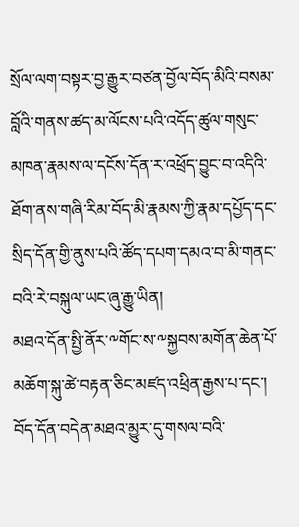སྲོལ་ལག་བསྟར་བྱ་རྒྱུར་བཙན་བྱོལ་བོད་མིའི་བསམ་བློའི་གནས་ཚད་མ་ལོངས་པའི་འདོད་ཚུལ་གསུང་མཁན་རྣམས་ལ་དངོས་དོན་ར་འཕྲོད་བྱུང་བ་འདིའི་ཐོག་ནས་གཞི་རིམ་བོད་མི་རྣམས་ཀྱི་རྣམ་དཔྱོད་དང་སྲིད་དོན་གྱི་ནུས་པའི་ཚོད་དཔག་དམའ་བ་མི་གནང་བའི་རེ་བསྐུལ་ཡང་ཞུ་རྒྱུ་ཡིན།
མཐའ་དོན་སྤྱི་ནོར་༸གོང་ས་༸སྐྱབས་མགོན་ཆེན་པོ་མཆོག་སྐུ་ཚེ་བརྟན་ཅིང་མཛད་འཕྲིན་རྒྱས་པ་དང་། བོད་དོན་བདེན་མཐའ་མྱུར་དུ་གསལ་བའི་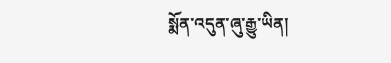སྨོན་འདུན་ཞུ་རྒྱུ་ཡིན།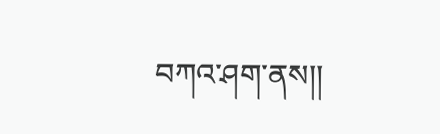བཀའ་ཤག་ནས།།